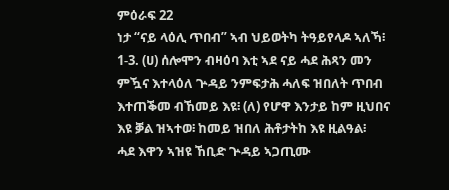ምዕራፍ 22
ነታ “ናይ ላዕሊ ጥበብ” ኣብ ህይወትካ ትዓይየላዶ ኣለኻ፧
1-3. (ሀ) ሰሎሞን ብዛዕባ እቲ ኣደ ናይ ሓደ ሕጻን መን ምዃና እተላዕለ ጕዳይ ንምፍታሕ ሓለፍ ዝበለት ጥበብ እተጠቕመ ብኸመይ እዩ፧ (ለ) የሆዋ እንታይ ከም ዚህበና እዩ ቓል ዝኣተወ፧ ከመይ ዝበለ ሕቶታትከ እዩ ዚልዓል፧
ሓደ እዋን ኣዝዩ ኸቢድ ጕዳይ ኣጋጢሙ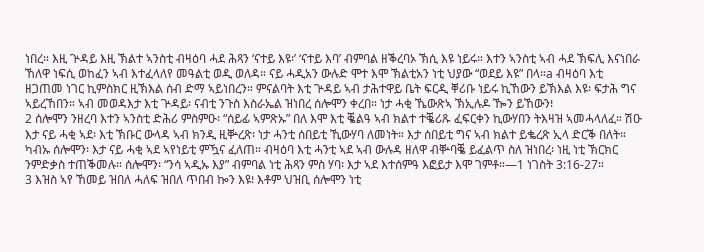ነበረ። እዚ ጕዳይ እዚ ኽልተ ኣንስቲ ብዛዕባ ሓደ ሕጻን ‘ናተይ እዩ፡’ ‘ናተይ እባ’ ብምባል ዘቕረባኦ ኽሲ እዩ ነይሩ። እተን ኣንስቲ ኣብ ሓደ ኽፍሊ እናነበራ ኸለዋ ነፍሲ ወከፈን ኣብ እተፈላለየ መዓልቲ ወዲ ወለዳ። ናይ ሓዲአን ውሉድ ሞተ እሞ ኽልቲአን ነቲ ህያው “ወደይ እዩ” በላ።a ብዛዕባ እቲ ዘጋጠመ ነገር ኪምስክር ዚኽእል ሰብ ድማ ኣይነበረን። ምናልባት እቲ ጕዳይ ኣብ ታሕተዋይ ቤት ፍርዲ ቐሪቡ ነይሩ ኪኸውን ይኽእል እዩ፡ ፍታሕ ግና ኣይረኸበን። ኣብ መወዳእታ እቲ ጕዳይ፡ ናብቲ ንጉስ እስራኤል ዝነበረ ሰሎሞን ቀረበ። ነታ ሓቂ ኼውጽኣ ኽኢሉዶ ዀን ይኸውን፧
2 ሰሎሞን ንዘረባ እተን ኣንስቲ ድሕሪ ምስምዑ፡ “ሰይፊ ኣምጽኡ” በለ እሞ እቲ ቘልዓ ኣብ ክልተ ተቘሪጹ ፈፍርቀን ኪውሃበን ትእዛዝ ኣመሓላለፈ። ሽዑ እታ ናይ ሓቂ ኣደ፡ እቲ ኽቡር ውላዳ ኣብ ክንዲ ዚቝረጽ፡ ነታ ሓንቲ ሰበይቲ ኺውሃባ ለመነት። እታ ሰበይቲ ግና ኣብ ክልተ ይቈረጽ ኢላ ድርቕ በለት። ካብኡ ሰሎሞን፡ እታ ናይ ሓቂ ኣደ ኣየነይቲ ምዃና ፈለጠ። ብዛዕባ እቲ ሓንቲ ኣደ ኣብ ውሉዳ ዘለዋ ብቝባቘ ይፈልጥ ስለ ዝነበረ፡ ነዚ ነቲ ኽርክር ንምድቃስ ተጠቕመሉ። ሰሎሞን፡ “ንሳ ኣዲኡ እያ” ብምባል ነቲ ሕጻን ምስ ሃባ፡ እታ ኣደ እተሰምዓ እፎይታ እሞ ገምቶ።—1 ነገስት 3:16-27።
3 እዝስ ኣየ ኸመይ ዝበለ ሓለፍ ዝበለ ጥበብ ኰን እዩ፧ እቶም ህዝቢ ሰሎሞን ነቲ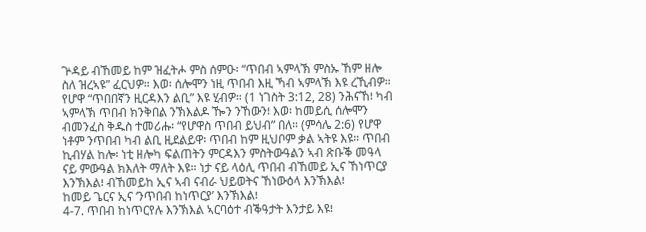ጕዳይ ብኸመይ ከም ዝፈትሖ ምስ ሰምዑ፡ “ጥበብ ኣምላኽ ምስኡ ኸም ዘሎ ስለ ዝረኣዩ” ፈርህዎ። እወ፡ ሰሎሞን ነዚ ጥበብ እዚ ኻብ ኣምላኽ እዩ ረኺብዎ። የሆዋ “ጥበበኛን ዚርዳእን ልቢ” እዩ ሂብዎ። (1 ነገስት 3:12, 28) ንሕናኸ፧ ካብ ኣምላኽ ጥበብ ክንቅበል ንኽእልዶ ዀን ንኸውን፧ እወ፡ ከመይሲ ሰሎሞን ብመንፈስ ቅዱስ ተመሪሑ፡ “የሆዋስ ጥበብ ይህብ” በለ። (ምሳሌ 2:6) የሆዋ ነቶም ንጥበብ ካብ ልቢ ዚደልይዋ፡ ጥበብ ከም ዚህቦም ቃል ኣትዩ እዩ። ጥበብ ኪብሃል ከሎ፡ ነቲ ዘሎካ ፍልጠትን ምርዳእን ምስትውዓልን ኣብ ጽቡቕ መዓላ ናይ ምውዓል ክእለት ማለት እዩ። ነታ ናይ ላዕሊ ጥበብ ብኸመይ ኢና ኸነጥርያ እንኽእል፧ ብኸመይከ ኢና ኣብ ናብራ ህይወትና ኸነውዕላ እንኽእል፧
ከመይ ጌርና ኢና ‘ንጥበብ ከነጥርያ’ እንኽእል፧
4-7. ጥበብ ከነጥርየሉ እንኽእል ኣርባዕተ ብቕዓታት እንታይ እዩ፧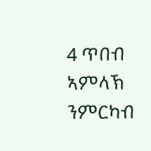4 ጥበብ ኣምላኽ ንምርካብ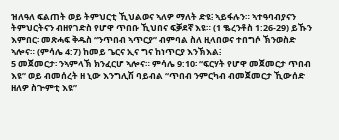ዝለዓለ ፍልጠት ወይ ትምህርቲ ኺህልወና ኣለዎ ማለት ድዩ፧ ኣይፋሉን። ኣተዓባብያናን ትምህርትናን ብዘየገድስ የሆዋ ጥበቡ ኺህበና ፍቓደኛ እዩ። (1 ቈረንቶስ 1:26-29) ይኹን እምበር፡ መጽሓፍ ቅዱስ “ንጥበብ ኣጥርያ” ብምባል ስለ ዚላበወና ተበግሶ ኽንወስድ ኣሎና። (ምሳሌ 4:7) ከመይ ጌርና ኢና ግና ከነጥርያ እንኽእል፧
5 መጀመርታ፡ ንኣምላኽ ክንፈርሆ ኣሎና። ምሳሌ 9:10፡ “ፍርሃት የሆዋ መጀመርታ ጥበብ እዩ” ወይ ብመሰረት ዘ ኒው እንግሊሽ ባይብል “ጥበብ ንምርካብ ብመጀመርታ ኺውሰድ ዘለዎ ስጕምቲ እዩ”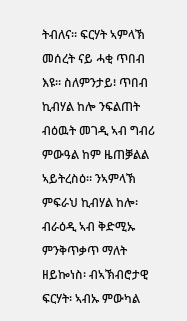ትብለና። ፍርሃት ኣምላኽ መሰረት ናይ ሓቂ ጥበብ እዩ። ስለምንታይ፧ ጥበብ ኪብሃል ከሎ ንፍልጠት ብዕዉት መገዲ ኣብ ግብሪ ምውዓል ከም ዜጠቓልል ኣይትረስዕ። ንኣምላኽ ምፍራህ ኪብሃል ከሎ፡ ብራዕዲ ኣብ ቅድሚኡ ምንቅጥቃጥ ማለት ዘይኰነስ፡ ብኣኽብሮታዊ ፍርሃት፡ ኣብኡ ምውካል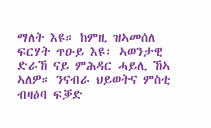ማለት እዩ። ከምዚ ዝኣመሰለ ፍርሃት ጥዑይ እዩ፡ ኣወንታዊ ድራኸ ናይ ምሕዳር ሓይሊ ኸኣ ኣለዎ። ንናብራ ህይወትና ምስቲ ብዛዕባ ፍቓድ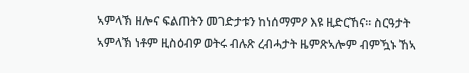ኣምላኽ ዘሎና ፍልጠትን መገድታቱን ከነሰማምዖ እዩ ዚድርኸና። ስርዓታት ኣምላኽ ነቶም ዚስዕብዎ ወትሩ ብሉጽ ረብሓታት ዜምጽኣሎም ብምዃኑ ኸኣ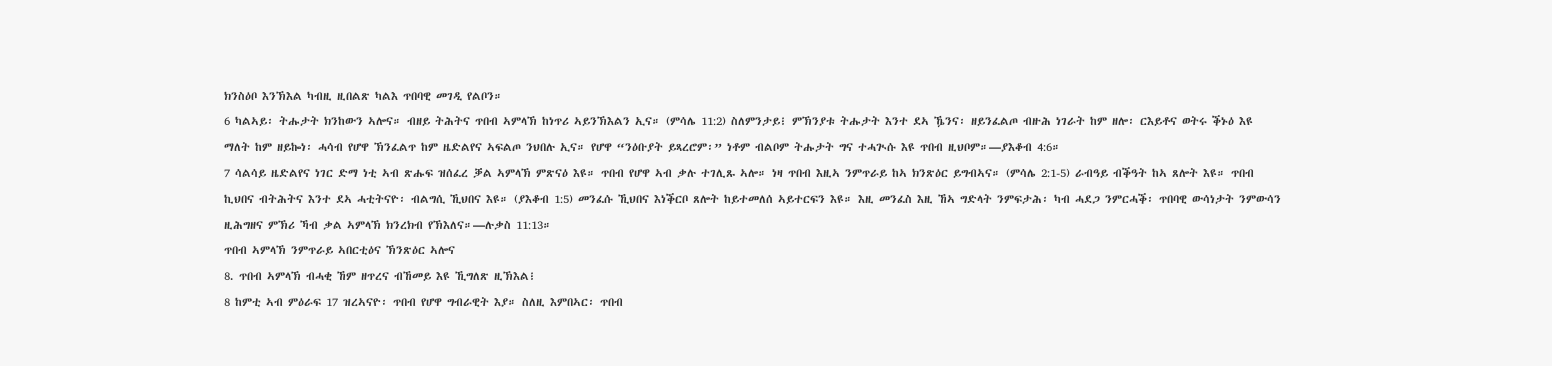ክንስዕቦ እንኽእል ካብዚ ዚበልጽ ካልእ ጥበባዊ መገዲ የልቦን።
6 ካልኣይ፡ ትሑታት ክንከውን ኣሎና። ብዘይ ትሕትና ጥበብ ኣምላኽ ከነጥሪ ኣይንኽእልን ኢና። (ምሳሌ 11:2) ስለምንታይ፧ ምኽንያቱ ትሑታት እንተ ደኣ ዄንና፡ ዘይንፈልጦ ብዙሕ ነገራት ከም ዘሎ፡ ርእይቶና ወትሩ ቕኑዕ እዩ ማለት ከም ዘይኰነ፡ ሓሳብ የሆዋ ኽንፈልጥ ከም ዜድልየና ኣፍልጦ ንህበሉ ኢና። የሆዋ “ንዕቡያት ይጻረሮም፡” ነቶም ብልቦም ትሑታት ግና ተሓጒሱ እዩ ጥበብ ዚህቦም።—ያእቆብ 4:6።
7 ሳልሳይ ዜድልየና ነገር ድማ ነቲ ኣብ ጽሑፍ ዝሰፈረ ቓል ኣምላኽ ምጽናዕ እዩ። ጥበብ የሆዋ ኣብ ቃሉ ተገሊጹ ኣሎ። ነዛ ጥበብ እዚኣ ንምጥራይ ከኣ ክንጽዕር ይግብኣና። (ምሳሌ 2:1-5) ራብዓይ ብቕዓት ከኣ ጸሎት እዩ። ጥበብ ኪህበና ብትሕትና እንተ ደኣ ሓቲትናዮ፡ ብልግሲ ኺህበና እዩ። (ያእቆብ 1:5) መንፈሱ ኺህበና እነቕርቦ ጸሎት ከይተመለሰ ኣይተርፍን እዩ። እዚ መንፈስ እዚ ኸኣ ግድላት ንምፍታሕ፡ ካብ ሓደጋ ንምርሓቕ፡ ጥበባዊ ውሳነታት ንምውሳን ዚሕግዘና ምኽሪ ኻብ ቃል ኣምላኽ ክንረክብ የኽእለና።—ሉቃስ 11:13።
ጥበብ ኣምላኽ ንምጥራይ ኣበርቲዕና ኽንጽዕር ኣሎና
8. ጥበብ ኣምላኽ ብሓቂ ኸም ዘጥረና ብኸመይ እዩ ኺግለጽ ዚኽእል፧
8 ከምቲ ኣብ ምዕራፍ 17 ዝረኣናዮ፡ ጥበብ የሆዋ ግብራዊት እያ። ስለዚ እምበኣር፡ ጥበብ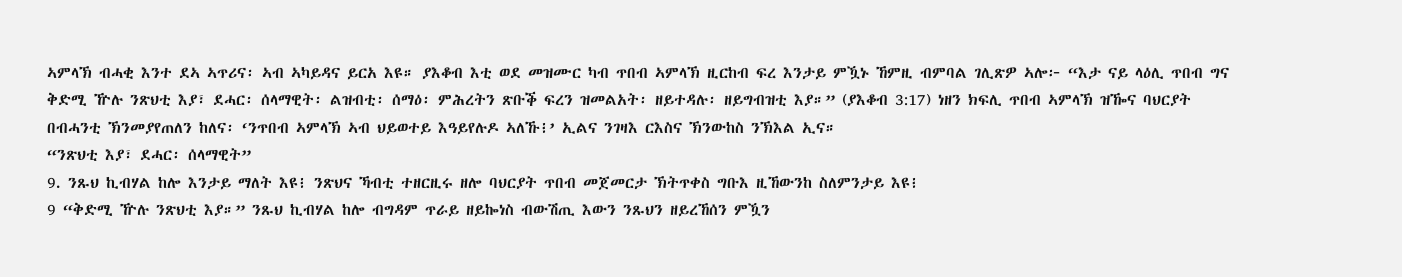ኣምላኽ ብሓቂ እንተ ደኣ ኣጥሪና፡ ኣብ ኣካይዳና ይርአ እዩ። ያእቆብ እቲ ወደ መዝሙር ካብ ጥበብ ኣምላኽ ዚርከብ ፍረ እንታይ ምዃኑ ኸምዚ ብምባል ገሊጽዎ ኣሎ፦ “እታ ናይ ላዕሊ ጥበብ ግና ቅድሚ ዅሉ ንጽህቲ እያ፣ ደሓር፡ ሰላማዊት፡ ልዝብቲ፡ ሰማዕ፡ ምሕረትን ጽቡቕ ፍረን ዝመልአት፡ ዘይተዳሉ፡ ዘይግብዝቲ እያ።” (ያእቆብ 3:17) ነዘን ክፍሊ ጥበብ ኣምላኽ ዝዀና ባህርያት በብሓንቲ ኽንመያየጠለን ከለና፡ ‘ንጥበብ ኣምላኽ ኣብ ህይወተይ እዓይየሉዶ ኣለኹ፧’ ኢልና ንገዛእ ርእስና ኽንውከስ ንኽእል ኢና።
“ንጽህቲ እያ፣ ደሓር፡ ሰላማዊት”
9. ንጹህ ኪብሃል ከሎ እንታይ ማለት እዩ፧ ንጽህና ኻብቲ ተዘርዚሩ ዘሎ ባህርያት ጥበብ መጀመርታ ኽትጥቀስ ግቡእ ዚኸውንከ ስለምንታይ እዩ፧
9 “ቅድሚ ዅሉ ንጽህቲ እያ።” ንጹህ ኪብሃል ከሎ ብግዳም ጥራይ ዘይኰነስ ብውሽጢ እውን ንጹህን ዘይረኸሰን ምዃን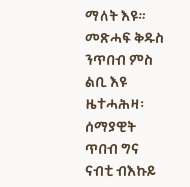ማለት እዩ። መጽሓፍ ቅዱስ ንጥበብ ምስ ልቢ እዩ ዜተሓሕዛ፡ ሰማያዊት ጥበብ ግና ናብቲ ብእኩይ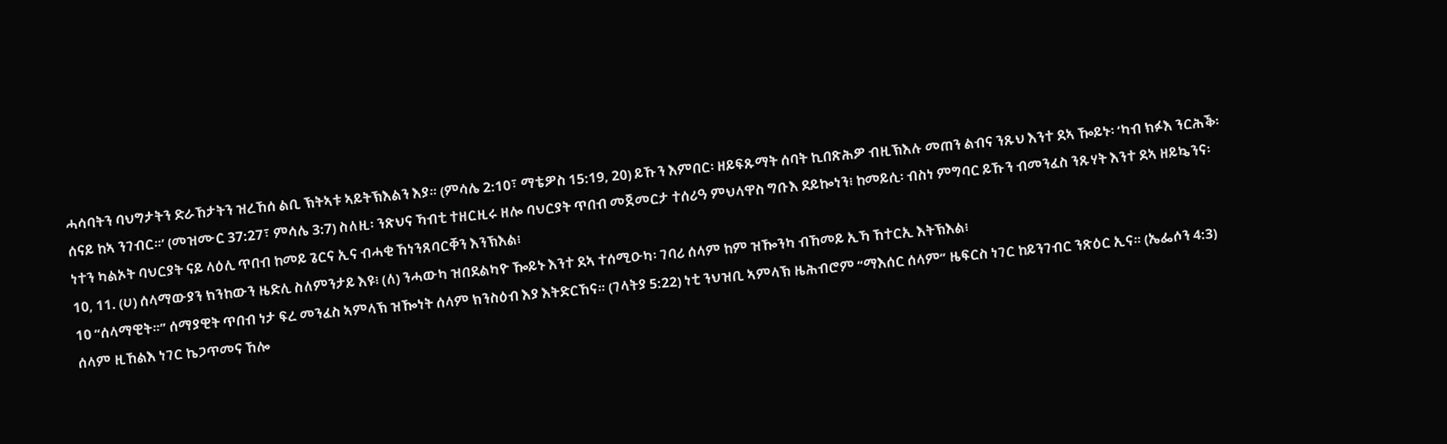ሓሳባትን ባህግታትን ድራኸታትን ዝረኸሰ ልቢ ኽትኣቱ ኣይትኽእልን እያ። (ምሳሌ 2:10፣ ማቴዎስ 15:19, 20) ይኹን እምበር፡ ዘይፍጹማት ሰባት ኪበጽሕዎ ብዚኽእሉ መጠን ልብና ንጹህ እንተ ደኣ ዀይኑ፡ ‘ካብ ክፉእ ንርሕቕ፡ ሰናይ ከኣ ንገብር።’ (መዝሙር 37:27፣ ምሳሌ 3:7) ስለዚ፡ ንጽህና ኻብቲ ተዘርዚሩ ዘሎ ባህርያት ጥበብ መጀመርታ ተሰሪዓ ምህላዋስ ግቡእ ደይኰነን፧ ከመይሲ፡ ብስነ ምግባር ይኹን ብመንፈስ ንጹሃት እንተ ደኣ ዘይኴንና፡ ነተን ካልኦት ባህርያት ናይ ላዕሊ ጥበብ ከመይ ጌርና ኢና ብሓቂ ኸነንጸባርቐን እንኽእል፧
10, 11. (ሀ) ሰላማውያን ክንከውን ዜድሊ ስለምንታይ እዩ፧ (ለ) ንሓውካ ዝበደልካዮ ዀይኑ እንተ ደኣ ተሰሚዑካ፡ ገባሪ ሰላም ከም ዝዀንካ ብኸመይ ኢኻ ኸተርኢ እትኽእል፧
10 “ሰላማዊት።” ሰማያዊት ጥበብ ነታ ፍረ መንፈስ ኣምላኽ ዝዀነት ሰላም ክንስዕብ እያ እትድርኸና። (ገላትያ 5:22) ነቲ ንህዝቢ ኣምላኽ ዜሕብሮም “ማእሰር ሰላም” ዜፍርስ ነገር ከይንገብር ንጽዕር ኢና። (ኤፌሶን 4:3) ሰላም ዚኸልእ ነገር ኬጋጥመና ኸሎ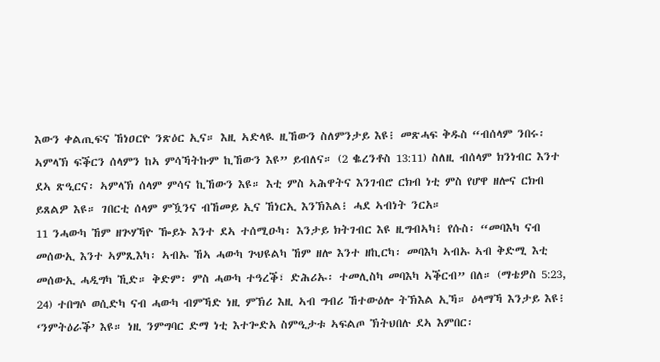እውን ቀልጢፍና ኸነዐርዮ ንጽዕር ኢና። እዚ ኣድላዪ ዚኸውን ስለምንታይ እዩ፧ መጽሓፍ ቅዱስ “ብሰላም ንበሩ፡ ኣምላኽ ፍቕርን ሰላምን ከኣ ምሳኻትኩም ኪኸውን እዩ” ይብለና። (2 ቈረንቶስ 13:11) ስለዚ ብሰላም ክንነብር እንተ ደኣ ጽዒርና፡ ኣምላኽ ሰላም ምሳና ኪኸውን እዩ። እቲ ምስ ኣሕዋትና እንገብሮ ርክብ ነቲ ምስ የሆዋ ዘሎና ርክብ ይጸልዎ እዩ። ገበርቲ ሰላም ምዃንና ብኸመይ ኢና ኸነርኢ እንኽእል፧ ሓደ ኣብነት ንርአ።
11 ንሓውካ ኸም ዘጕሃኻዮ ዀይኑ እንተ ደኣ ተሰሚዑካ፡ እንታይ ክትገብር እዩ ዚግብኣካ፧ የሱስ፡ “መባእካ ናብ መሰውኢ እንተ ኣምጺእካ፡ ኣብኡ ኸኣ ሓውካ ጕህዩልካ ኸም ዘሎ እንተ ዘኪርካ፡ መባእካ ኣብኡ ኣብ ቅድሚ እቲ መሰውኢ ሓዲግካ ኺድ። ቅድም፡ ምስ ሓውካ ተዓረቕ፣ ድሕሪኡ፡ ተመሊስካ መባእካ ኣቕርብ” በለ። (ማቴዎስ 5:23, 24) ተበግሶ ወሲድካ ናብ ሓውካ ብምኻድ ነዚ ምኽሪ እዚ ኣብ ግብሪ ኸተውዕሎ ትኽእል ኢኻ። ዕላማኻ እንታይ እዩ፧ ‘ንምትዕራቕ’ እዩ። ነዚ ንምግባር ድማ ነቲ እተጐድአ ስምዒታቱ ኣፍልጦ ኽትህበሉ ደኣ እምበር፡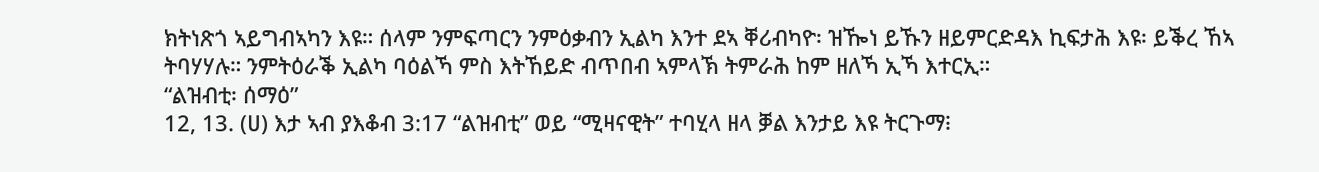ክትነጽጎ ኣይግብኣካን እዩ። ሰላም ንምፍጣርን ንምዕቃብን ኢልካ እንተ ደኣ ቐሪብካዮ፡ ዝዀነ ይኹን ዘይምርድዳእ ኪፍታሕ እዩ፡ ይቕረ ኸኣ ትባሃሃሉ። ንምትዕራቕ ኢልካ ባዕልኻ ምስ እትኸይድ ብጥበብ ኣምላኽ ትምራሕ ከም ዘለኻ ኢኻ እተርኢ።
“ልዝብቲ፡ ሰማዕ”
12, 13. (ሀ) እታ ኣብ ያእቆብ 3:17 “ልዝብቲ” ወይ “ሚዛናዊት” ተባሂላ ዘላ ቓል እንታይ እዩ ትርጉማ፧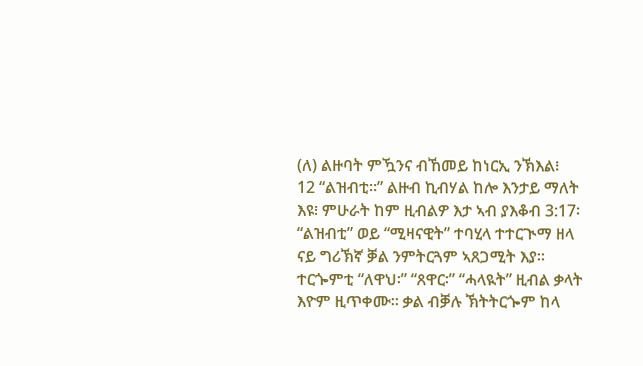(ለ) ልዙባት ምዃንና ብኸመይ ከነርኢ ንኽእል፧
12 “ልዝብቲ።” ልዙብ ኪብሃል ከሎ እንታይ ማለት እዩ፧ ምሁራት ከም ዚብልዎ እታ ኣብ ያእቆብ 3:17፡ “ልዝብቲ” ወይ “ሚዛናዊት” ተባሂላ ተተርጒማ ዘላ ናይ ግሪኽኛ ቓል ንምትርጓም ኣጸጋሚት እያ። ተርጐምቲ “ለዋህ፡” “ጸዋር፡” “ሓላዪት” ዚብል ቃላት እዮም ዚጥቀሙ። ቃል ብቓሉ ኽትትርጐም ከላ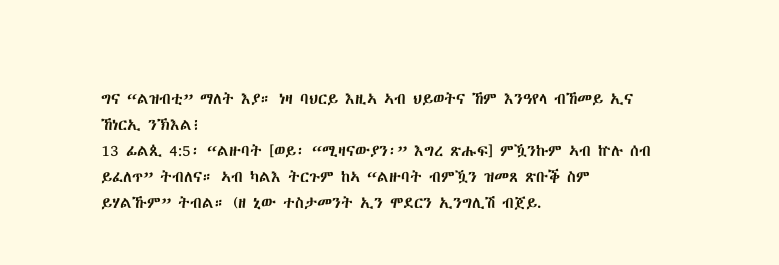ግና “ልዝብቲ” ማለት እያ። ነዛ ባህርይ እዚኣ ኣብ ህይወትና ኸም እንዓየላ ብኸመይ ኢና ኸነርኢ ንኽእል፧
13 ፊልጲ 4:5፡ “ልዙባት [ወይ፡ “ሚዛናውያን፡” እግረ ጽሑፍ] ምዃንኩም ኣብ ኵሉ ሰብ ይፈለጥ” ትብለና። ኣብ ካልእ ትርጉም ከኣ “ልዙባት ብምዃን ዝመጸ ጽቡቕ ስም ይሃልኹም” ትብል። (ዘ ኒው ተስታመንት ኢን ሞደርን ኢንግሊሽ ብጀይ.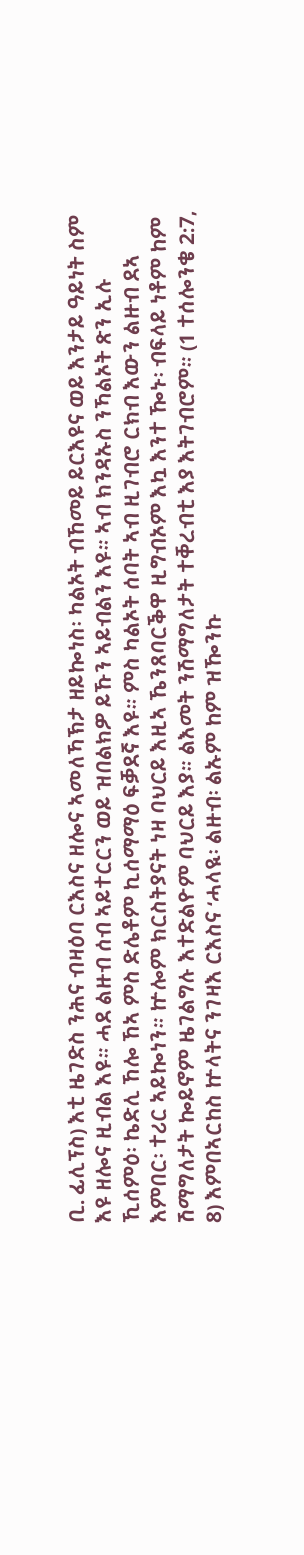ቢ. ፊሊፕስ) እቲ ዜገድስ ንሕና ብዛዕባ ርእስና ዘሎና ኣመለኻኽታ ዘይኰነስ፡ ካልኦት ብኸመይ ይርእዩና ወይ እንታይ ዓይነት ስም እዩ ዘሎና ዚብል እዩ። ሓደ ልዙብ ሰብ ኣይተርርን ወይ ዝበልክዎ ይኹን ኣይብልን እዩ። ኣብ ክንዳኡስ ንኻልኦት ጽን ኢሉ ኺሰምዕ፡ ኬድሊ ኸሎ ኸኣ ምስ ድሌቶም ኪሰማማዕ ፍቓደኛ እዩ። ምስ ካልኦት ሰባት ኣብ ዚገብሮ ርክብ እውን ልዙብ ደኣ እምበር፡ ተሪር ኣይኰነን። ኵሎም ክርስትያናት ነዛ ባህርይ እዚኣ ኼንጸባርቕዋ ዚግብኦም እኳ እንተ ዀኑ፡ ብፍላይ ነቶም ከም ሽማግለታት ኰይኖም ዜገልግሉ እተድልዮም ባህርይ እያ። ልእመት ንሽማግለታት ተቐረብቲ እያ እትገብሮም። (1 ተሰሎንቄ 2:7, 8) እምበኣርከስ ኵላትና ንገዛእ ርእስና ‘ሓላዪ፡ ልዙብ፡ ልኡም ከም ዝዀንኩ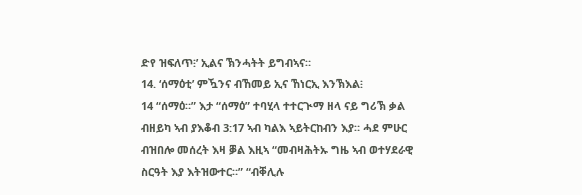ድየ ዝፍለጥ፧’ ኢልና ኽንሓትት ይግብኣና።
14. ‘ሰማዕቲ’ ምዃንና ብኸመይ ኢና ኸነርኢ እንኽእል፧
14 “ሰማዕ።” እታ “ሰማዕ” ተባሂላ ተተርጒማ ዘላ ናይ ግሪኽ ቃል ብዘይካ ኣብ ያእቆብ 3:17 ኣብ ካልእ ኣይትርከብን እያ። ሓደ ምሁር ብዝበሎ መሰረት እዛ ቓል እዚኣ “መብዛሕትኡ ግዜ ኣብ ወተሃደራዊ ስርዓት እያ እትዝውተር።” “ብቐሊሉ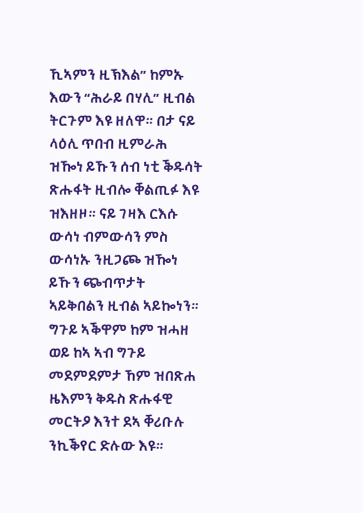ኺኣምን ዚኽእል” ከምኡ እውን “ሕራይ በሃሊ” ዚብል ትርጉም እዩ ዘለዋ። በታ ናይ ላዕሊ ጥበብ ዚምራሕ ዝዀነ ይኹን ሰብ ነቲ ቕዱሳት ጽሑፋት ዚብሎ ቐልጢፉ እዩ ዝእዘዞ። ናይ ገዛእ ርእሱ ውሳነ ብምውሳን ምስ ውሳነኡ ንዚጋጮ ዝዀነ ይኹን ጭብጥታት ኣይቅበልን ዚብል ኣይኰነን። ግጉይ ኣቕዋም ከም ዝሓዘ ወይ ከኣ ኣብ ግጉይ መደምደምታ ኸም ዝበጽሐ ዜእምን ቅዱስ ጽሑፋዊ መርትዖ እንተ ደኣ ቐሪቡሉ ንኪቕየር ድሉው እዩ።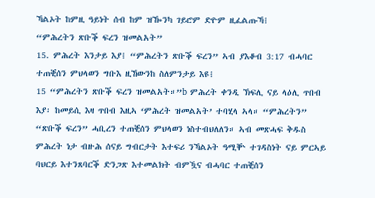ኻልኦት ከምዚ ዓይነት ሰብ ከም ዝዀንካ ገይሮም ድዮም ዚፈልጡኻ፧
“ምሕረትን ጽቡቕ ፍረን ዝመልአት”
15. ምሕረት እንታይ እያ፧ “ምሕረትን ጽቡቕ ፍረን” ኣብ ያእቆብ 3:17 ብሓባር ተጠቒሰን ምህላወን ግቡእ ዚኸውንከ ስለምንታይ እዩ፧
15 “ምሕረትን ጽቡቕ ፍረን ዝመልአት።”b ምሕረት ቀንዲ ኽፍሊ ናይ ላዕሊ ጥበብ እያ፡ ከመይሲ እዛ ጥበብ እዚኣ ‘ምሕረት ዝመልአት’ ተባሂላ ኣላ። “ምሕረትን” “ጽቡቕ ፍረን” ሓቢረን ተጠቒሰን ምህላወን ነስተብህለለን። ኣብ መጽሓፍ ቅዱስ ምሕረት ነታ ብዙሕ ሰናይ ግብርታት እተፍሪ ንኻልኦት ዓሚቝ ተገዳስነት ናይ ምርኣይ ባህርይ እተንጸባርቕ ድንጋጽ እተመልክት ብምዃና ብሓባር ተጠቒሰን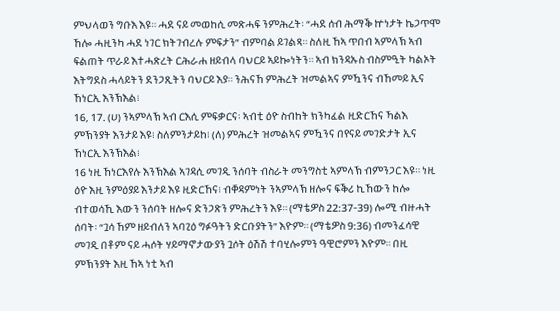ምህላወን ግቡእ እዩ። ሓደ ናይ መወከሲ መጽሓፍ ንምሕረት፡ “ሓደ ሰብ ሕማቕ ኵነታት ኬጋጥሞ ኸሎ ሓዚንካ ሓደ ነገር ክትገብረሉ ምፍታን” ብምባል ይገልጻ። ስለዚ ኸኣ ጥበብ ኣምላኽ ኣብ ፍልጠት ጥራይ እተሓጽረት ርሕራሐ ዘይብላ ባህርይ ኣይኰነትን። ኣብ ክንዳኡስ ብስምዒት ካልኦት እትግደስ ሓላይትን ደንጋጺትን ባህርይ እያ። ንሕናኸ ምሕረት ዝመልኣና ምዃንና ብኸመይ ኢና ኸነርኢ እንኽእል፧
16, 17. (ሀ) ንኣምላኽ ኣብ ርእሲ ምፍቃርና፡ ኣብቲ ዕዮ ስብከት ክንካፈል ዚድርኸና ኻልእ ምኽንያት እንታይ እዩ፧ ስለምንታይከ፧ (ለ) ምሕረት ዝመልኣና ምዃንና በየናይ መገድታት ኢና ኸነርኢ እንኽእል፧
16 ነዚ ኸነርእየሉ እንኽእል ኣገዳሲ መገዲ ንሰባት ብስራት መንግስቲ ኣምላኽ ብምንጋር እዩ። ነዚ ዕዮ እዚ ንምዕያይ እንታይ እዩ ዚድርኸና፧ ብቐዳምነት ንኣምላኽ ዘሎና ፍቕሪ ኪኸውን ከሎ ብተወሳኺ እውን ንሰባት ዘሎና ድንጋጽን ምሕረትን እዩ። (ማቴዎስ 22:37-39) ሎሚ ብዙሓት ሰባት፡ “ጓሳ ኸም ዘይብለን ኣባጊዕ ግፉዓትን ድርቡያትን” እዮም። (ማቴዎስ 9:36) ብመንፈሳዊ መገዲ በቶም ናይ ሓሶት ሃይማኖታውያን ጓሶት ዕሽሽ ተባሂሎምን ዓዊሮምን እዮም። በዚ ምኽንያት እዚ ኸኣ ነቲ ኣብ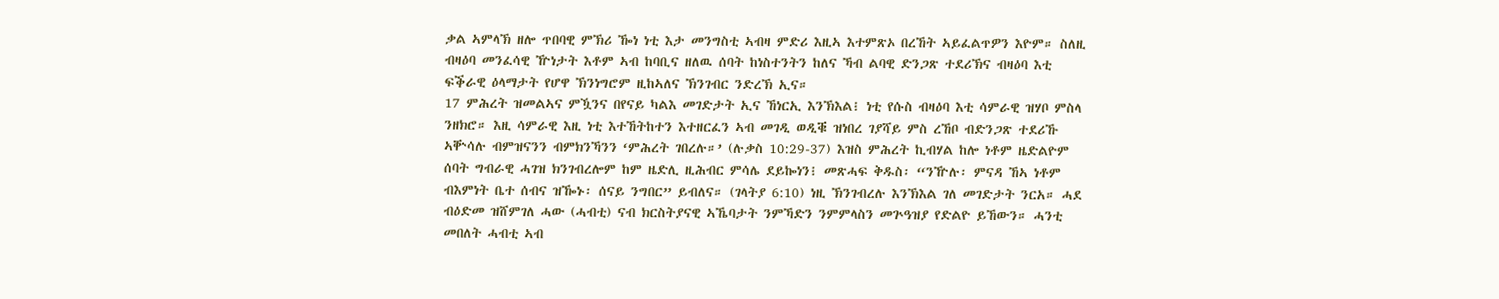ቃል ኣምላኽ ዘሎ ጥበባዊ ምኽሪ ዀነ ነቲ እታ መንግስቲ ኣብዛ ምድሪ እዚኣ እተምጽኦ በረኸት ኣይፈልጥዎን እዮም። ስለዚ ብዛዕባ መንፈሳዊ ዅነታት እቶም ኣብ ከባቢና ዘለዉ ሰባት ከነስተንትን ከለና ኻብ ልባዊ ድንጋጽ ተደሪኽና ብዛዕባ እቲ ፍቕራዊ ዕላማታት የሆዋ ኽንነግሮም ዚከኣለና ኽንገብር ንድረኽ ኢና።
17 ምሕረት ዝመልኣና ምዃንና በየናይ ካልእ መገድታት ኢና ኸነርኢ እንኽእል፧ ነቲ የሱስ ብዛዕባ እቲ ሳምራዊ ዝሃቦ ምስላ ንዘክሮ። እዚ ሳምራዊ እዚ ነቲ እተኸትከተን እተዘርፈን ኣብ መገዲ ወዲቑ ዝነበረ ገያሻይ ምስ ረኸቦ ብድንጋጽ ተደሪኹ ኣቝሳሉ ብምዝናንን ብምክንኻንን ‘ምሕረት ገበረሉ።’ (ሉቃስ 10:29-37) እዝስ ምሕረት ኪብሃል ከሎ ነቶም ዜድልዮም ሰባት ግብራዊ ሓገዝ ክንገብረሎም ከም ዜድሊ ዚሕብር ምሳሌ ደይኰነን፧ መጽሓፍ ቅዱስ፡ “ንዅሉ፡ ምናዳ ኸኣ ነቶም ብእምነት ቤተ ሰብና ዝዀኑ፡ ሰናይ ንግበር” ይብለና። (ገላትያ 6:10) ነዚ ኽንገብረሉ እንኽእል ገለ መገድታት ንርአ። ሓደ ብዕድመ ዝሸምገለ ሓው (ሓብቲ) ናብ ክርስትያናዊ ኣኼባታት ንምኻድን ንምምላስን መጕዓዝያ የድልዮ ይኸውን። ሓንቲ መበለት ሓብቲ ኣብ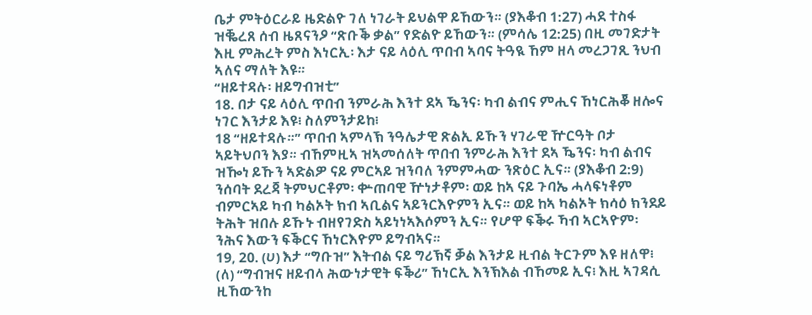ቤታ ምትዕርራይ ዜድልዮ ገለ ነገራት ይህልዋ ይኸውን። (ያእቆብ 1:27) ሓደ ተስፋ ዝቘረጸ ሰብ ዜጸናንዖ “ጽቡቕ ቃል” የድልዮ ይኸውን። (ምሳሌ 12:25) በዚ መገድታት እዚ ምሕረት ምስ እነርኢ፡ እታ ናይ ላዕሊ ጥበብ ኣባና ትዓዪ ኸም ዘላ መረጋገጺ ንህብ ኣለና ማለት እዩ።
“ዘይተዳሉ፡ ዘይግብዝቲ”
18. በታ ናይ ላዕሊ ጥበብ ንምራሕ እንተ ደኣ ዄንና፡ ካብ ልብና ምሒና ኸነርሕቖ ዘሎና ነገር እንታይ እዩ፧ ስለምንታይከ፧
18 “ዘይተዳሉ።” ጥበብ ኣምላኽ ንዓሌታዊ ጽልኢ ይኹን ሃገራዊ ዅርዓት ቦታ ኣይትህቦን እያ። ብኸምዚኣ ዝኣመሰለት ጥበብ ንምራሕ እንተ ደኣ ዄንና፡ ካብ ልብና ዝዀነ ይኹን ኣድልዎ ናይ ምርኣይ ዝንባለ ንምምሓው ንጽዕር ኢና። (ያእቆብ 2:9) ንሰባት ደረጃ ትምህርቶም፡ ቍጠባዊ ዅነታቶም፡ ወይ ከኣ ናይ ጉባኤ ሓላፍነቶም ብምርኣይ ካብ ካልኦት ክብ ኣቢልና ኣይንርእዮምን ኢና። ወይ ከኣ ካልኦት ክሳዕ ክንደይ ትሕት ዝበሉ ይኹኑ ብዘየገድስ ኣይነነኣእሶምን ኢና። የሆዋ ፍቕሩ ኻብ ኣርኣዮም፡ ንሕና እውን ፍቕርና ኸነርእዮም ይግብኣና።
19, 20. (ሀ) እታ “ግቡዝ” እትብል ናይ ግሪኽኛ ቓል እንታይ ዚብል ትርጉም እዩ ዘለዋ፧ (ለ) “ግብዝና ዘይብላ ሕውነታዊት ፍቕሪ” ኸነርኢ እንኽእል ብኸመይ ኢና፧ እዚ ኣገዳሲ ዚኸውንከ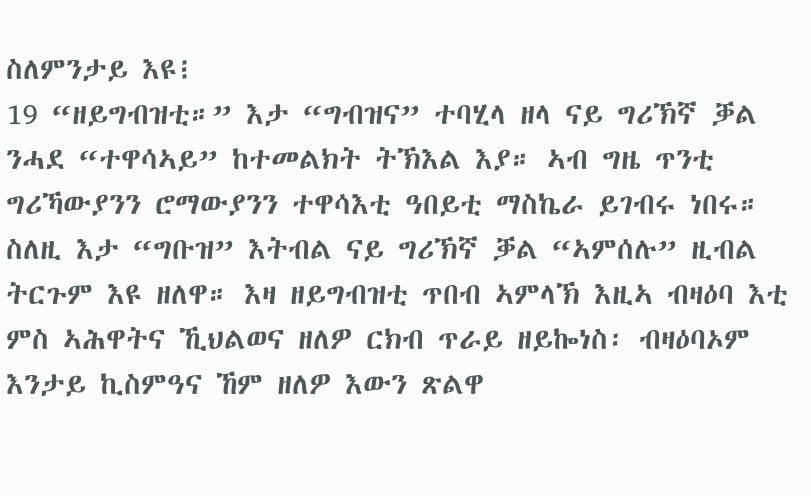ስለምንታይ እዩ፧
19 “ዘይግብዝቲ።” እታ “ግብዝና” ተባሂላ ዘላ ናይ ግሪኽኛ ቓል ንሓደ “ተዋሳኣይ” ከተመልክት ትኽእል እያ። ኣብ ግዜ ጥንቲ ግሪኻውያንን ሮማውያንን ተዋሳእቲ ዓበይቲ ማስኬራ ይገብሩ ነበሩ። ስለዚ እታ “ግቡዝ” እትብል ናይ ግሪኽኛ ቓል “ኣምሰሉ” ዚብል ትርጉም እዩ ዘለዋ። እዛ ዘይግብዝቲ ጥበብ ኣምላኽ እዚኣ ብዛዕባ እቲ ምስ ኣሕዋትና ኺህልወና ዘለዎ ርክብ ጥራይ ዘይኰነስ፡ ብዛዕባኦም እንታይ ኪስምዓና ኸም ዘለዎ እውን ጽልዋ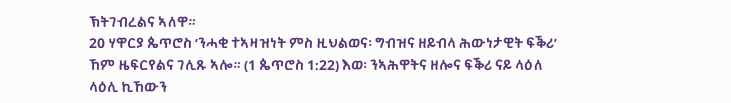ኽትገብረልና ኣለዋ።
20 ሃዋርያ ጴጥሮስ ‘ንሓቂ ተኣዛዝነት ምስ ዚህልወና፡ ግብዝና ዘይብላ ሕውነታዊት ፍቕሪ’ ኸም ዜፍርየልና ገሊጹ ኣሎ። (1 ጴጥሮስ 1:22) እወ፡ ንኣሕዋትና ዘሎና ፍቕሪ ናይ ላዕለ ላዕሊ ኪኸውን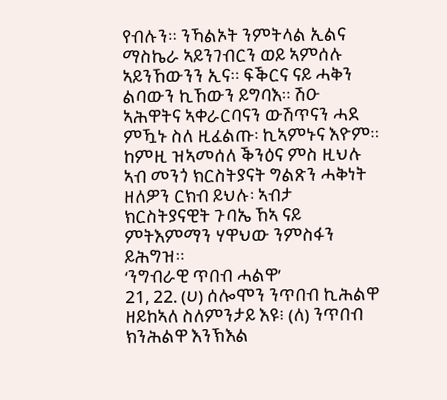የብሉን። ንኻልኦት ንምትላል ኢልና ማስኬራ ኣይንገብርን ወይ ኣምሰሉ ኣይንኸውንን ኢና። ፍቕርና ናይ ሓቅን ልባውን ኪኸውን ይግባእ። ሽዑ ኣሕዋትና ኣቀራርባናን ውሽጥናን ሓደ ምዃኑ ስለ ዚፈልጡ፡ ኪኣምኑና እዮም። ከምዚ ዝኣመሰለ ቕንዕና ምስ ዚህሉ ኣብ መንጎ ክርስትያናት ግልጽን ሓቅነት ዘለዎን ርክብ ይህሉ፡ ኣብታ ክርስትያናዊት ጉባኤ ኸኣ ናይ ምትእምማን ሃዋህው ንምስፋን ይሕግዝ።
‘ንግብራዊ ጥበብ ሓልዋ’
21, 22. (ሀ) ሰሎሞን ንጥበብ ኪሕልዋ ዘይከኣለ ስለምንታይ እዩ፧ (ለ) ንጥበብ ክንሕልዋ እንኽእል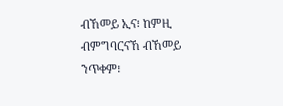ብኸመይ ኢና፧ ከምዚ ብምግባርናኸ ብኸመይ ንጥቀም፧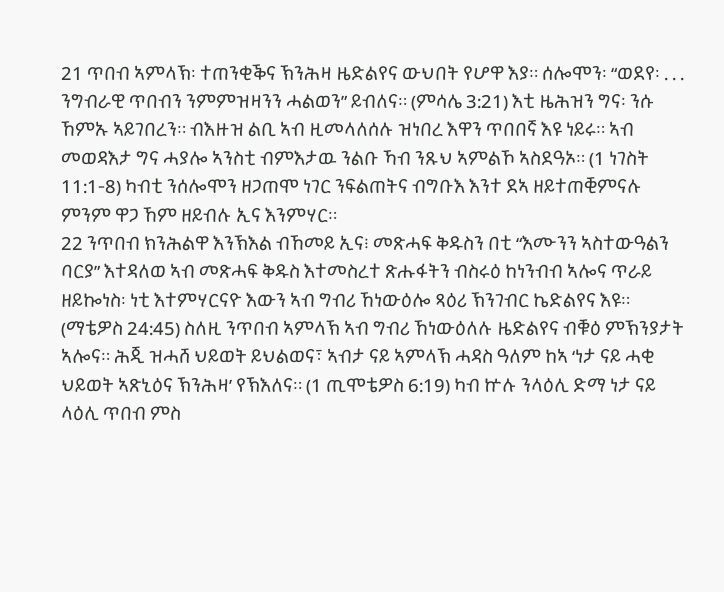21 ጥበብ ኣምላኽ፡ ተጠንቂቕና ኽንሕዛ ዜድልየና ውህበት የሆዋ እያ። ሰሎሞን፡ “ወደየ፡ . . . ንግብራዊ ጥበብን ንምምዝዛንን ሓልወን” ይብለና። (ምሳሌ 3:21) እቲ ዜሕዝን ግና፡ ንሱ ኸምኡ ኣይገበረን። ብእዙዝ ልቢ ኣብ ዚመላለሰሉ ዝነበረ እዋን ጥበበኛ እዩ ነይሩ። ኣብ መወዳእታ ግና ሓያሎ ኣንስቲ ብምእታዉ ንልቡ ኻብ ንጹህ ኣምልኾ ኣስደዓኦ። (1 ነገስት 11:1-8) ካብቲ ንሰሎሞን ዘጋጠሞ ነገር ንፍልጠትና ብግቡእ እንተ ደኣ ዘይተጠቒምናሉ ምንም ዋጋ ኸም ዘይብሉ ኢና እንምሃር።
22 ንጥበብ ክንሕልዋ እንኽእል ብኸመይ ኢና፧ መጽሓፍ ቅዱስን በቲ “እሙንን ኣስተውዓልን ባርያ” እተዳለወ ኣብ መጽሓፍ ቅዱስ እተመስረተ ጽሑፋትን ብስሩዕ ከነንብብ ኣሎና ጥራይ ዘይኰነስ፡ ነቲ እተምሃርናዮ እውን ኣብ ግብሪ ኸነውዕሎ ጻዕሪ ኽንገብር ኬድልየና እዩ። (ማቴዎስ 24:45) ስለዚ ንጥበብ ኣምላኽ ኣብ ግብሪ ኸነውዕለሉ ዜድልየና ብቑዕ ምኽንያታት ኣሎና። ሕጂ ዝሓሸ ህይወት ይህልወና፣ ኣብታ ናይ ኣምላኽ ሓዳስ ዓለም ከኣ ‘ነታ ናይ ሓቂ ህይወት ኣጽኒዕና ኽንሕዛ’ የኽእለና። (1 ጢሞቴዎስ 6:19) ካብ ኵሉ ንላዕሊ ድማ ነታ ናይ ላዕሊ ጥበብ ምስ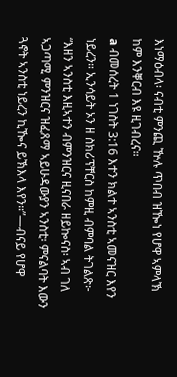እነማዕብላ፡ ናብቲ ምንጪ ዅሉ ጥበብ ዝዀነ የሆዋ ኣምላኽ ከም እንቐርብ እዩ ዚገብረና።
a ብመሰረት 1 ነገስት 3:16 እተን ክልተ ኣንስቲ ኣመናዝር እየን ነይረን። ኢንሳይት ኦን ዘ ስክሪፕቸርስ ከምዚ ብምባል ትገልጽ፦ “እዘን ኣንስቲ እዚኣተን ብምንዝርና ዚናበራ ዘይኰናስ፡ ኣብ ገለ ኣጋጣሚ ምንዝርና ዝፈጸማ ኣይሁዳውያን ኣንስቲ፡ ምናልባት እውን ጓኖት ኣንስቲ ነይረን ኪዀና ይኽእላ እየን።”—ብናይ የሆዋ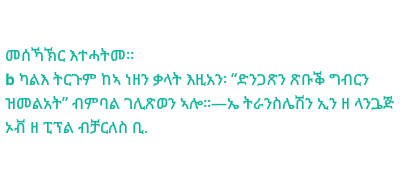መሰኻኽር እተሓትመ።
b ካልእ ትርጉም ከኣ ነዘን ቃላት እዚአን፡ “ድንጋጽን ጽቡቕ ግብርን ዝመልአት” ብምባል ገሊጽወን ኣሎ።—ኤ ትራንስሌሽን ኢን ዘ ላንጔጅ ኦቭ ዘ ፒፕል ብቻርለስ ቢ.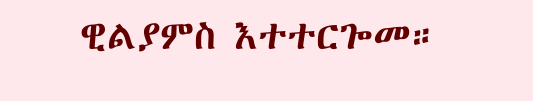ዊልያምስ እተተርጐመ።